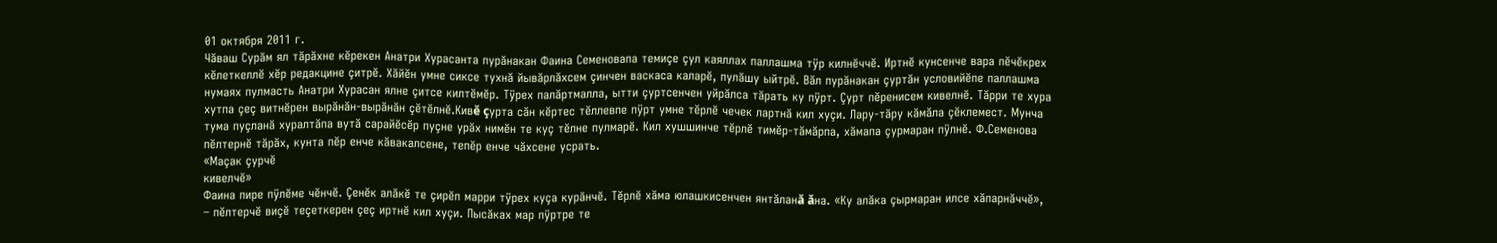01 октября 2011 г.
Чăваш Сурăм ял тăрăхне кĕрекен Анатри Хурасанта пурăнакан Фаина Семеновапа темиçе çул каяллах паллашма тÿр килнĕччĕ. Иртнĕ кунсенче вара пĕчĕкрех кĕлеткеллĕ хĕр редакцине çитрĕ. Хăйĕн умне сиксе тухнă йывăрлăхсем çинчен васкаса каларĕ, пулăшу ыйтрĕ. Вăл пурăнакан çуртăн условийĕпе паллашма нумаях пулмасть Анатри Хурасан ялне çитсе килтĕмĕр. Тÿрех палăртмалла, ытти çуртсенчен уйрăлса тăрать ку пÿрт. Çурт пĕренисем кивелнĕ. Тăрри те хура хутпа çеç витнĕрен вырăнăн-вырăнăн çĕтĕлнĕ.Кивĕ çурта сăн кĕртес тĕллевпе пÿрт умне тĕрлĕ чечек лартнă кил хуçи. Лару-тăру кăмăла çĕклемест. Мунча тума пуçланă хуралтăпа вутă сарайĕсĕр пуçне урăх нимĕн те куç тĕлне пулмарĕ. Кил хушшинче тĕрлĕ тимĕр-тăмăрпа, хăмапа çурмаран пÿлнĕ. Ф.Семенова пĕлтернĕ тăрăх, кунта пĕр енче кăвакалсене, тепĕр енче чăхсене усрать.
«Маçак çурчĕ
кивелчĕ»
Фаина пире пÿлĕме чĕнчĕ. Çенĕк алăкĕ те çирĕп марри тÿрех куçа курăнчĕ. Тĕрлĕ хăма юлашкисенчен янтăланă ăна. «Ку алăка çырмаран илсе хăпарнăччĕ», – пĕлтерчĕ виçĕ теçеткерен çеç иртнĕ кил хуçи. Пысăках мар пÿртре те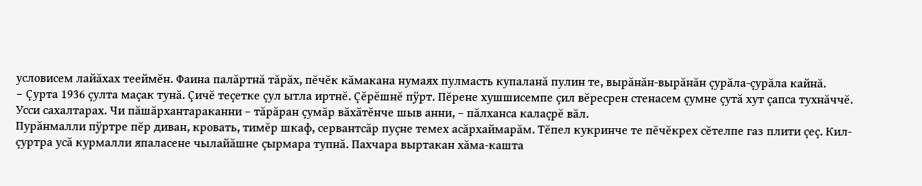условисем лайăхах тееймĕн. Фаина палăртнă тăрăх, пĕчĕк кăмакана нумаях пулмасть купаланă пулин те, вырăнăн-вырăнăн çурăла-çурăла кайнă.
– Çурта 1936 çулта маçак тунă. Çичĕ теçетке çул ытла иртнĕ. Çĕрĕшнĕ пÿрт. Пĕрене хушшисемпе çил вĕресрен стенасем çумне çутă хут çапса тухнăччĕ. Усси сахалтарах. Чи пăшăрхантараканни – тăрăран çумăр вăхăтĕнче шыв анни, – пăлханса калаçрĕ вăл.
Пурăнмалли пÿртре пĕр диван, кровать, тимĕр шкаф, сервантсăр пуçне темех асăрхаймарăм. Тĕпел кукринче те пĕчĕкрех сĕтелпе газ плити çеç. Кил-çуртра усă курмалли япаласене чылайăшне çырмара тупнă. Пахчара выртакан хăма-кашта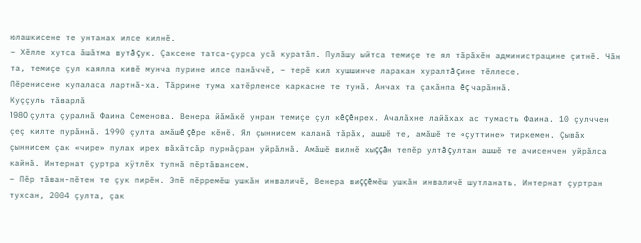юлашкисене те унтанах илсе килнĕ.
– Хĕлле хутса ăшăтма вутă çук. Çаксене татса-çурса усă куратăп. Пулăшу ыйтса темиçе те ял тăрăхĕн администрацине çитнĕ. Чăн та, темиçе çул каялла кивĕ мунча пурине илсе панăччĕ, – терĕ кил хушшинче ларакан хуралтă çине тĕллесе.
Пĕренисене купаласа лартнă-ха. Тăррине тума хатĕрленсе каркасне те тунă. Анчах та çакăнпа ĕç чарăннă.
Куççуль тăварлă
1980 çулта çуралнă Фаина Семенова. Венера йăмăкĕ унран темиçе çул кĕçĕнрех. Ачалăхне лайăхах ас тумасть Фаина. 10 çулччен çеç килте пурăннă. 1990 çулта амăшĕ çĕре кĕнĕ. Ял çыннисем каланă тăрăх, ашшĕ те, амăшĕ те «çуттине» тиркемен. Çывăх çыннисем çак «чире» пулах ирех вăхăтсăр пурнăçран уйрăлнă. Амăшĕ вилнĕ хыççăн тепĕр ултă çултан ашшĕ те ачисенчен уйрăлса кайнă. Интернат çуртра хÿтлĕх тупнă пĕртăвансем.
– Пĕр тăван-пĕтен те çук пирĕн. Эпĕ пĕрремĕш ушкăн инваличĕ, Венера виççĕмĕш ушкăн инваличĕ шутланать. Интернат çуртран тухсан, 2004 çулта, çак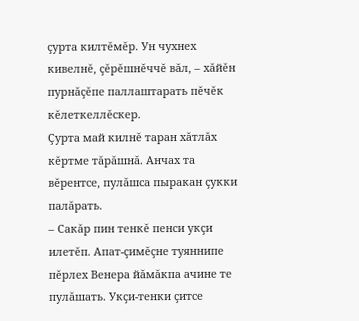çурта килтĕмĕр. Ун чухнех кивелнĕ, çĕрĕшнĕччĕ вăл, – хăйĕн пурнăçĕпе паллаштарать пĕчĕк кĕлеткеллĕскер.
Çурта май килнĕ таран хăтлăх кĕртме тăрăшнă. Анчах та вĕрентсе, пулăшса пыракан çукки палăрать.
– Сакăр пин тенкĕ пенси укçи илетĕп. Апат-çимĕçне туяннипе пĕрлех Венера йăмăкпа ачине те пулăшать. Укçи-тенки çитсе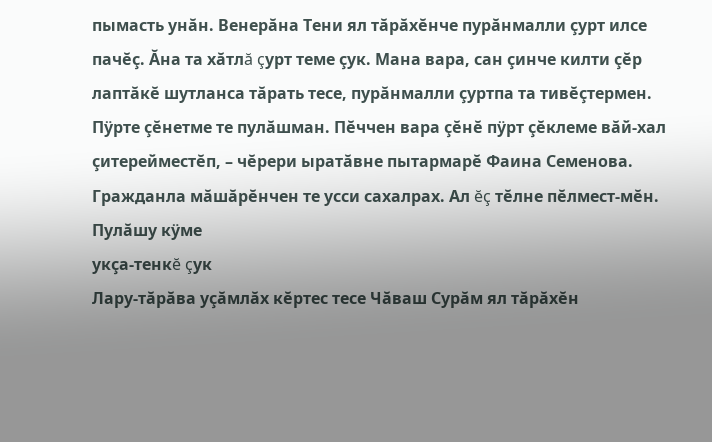пымасть унăн. Венерăна Тени ял тăрăхĕнче пурăнмалли çурт илсе пачĕç. Ăна та хăтлă çурт теме çук. Мана вара, сан çинче килти çĕр лаптăкĕ шутланса тăрать тесе, пурăнмалли çуртпа та тивĕçтермен. Пÿрте çĕнетме те пулăшман. Пĕччен вара çĕнĕ пÿрт çĕклеме вăй-хал çитерейместĕп, – чĕрери ыратăвне пытармарĕ Фаина Семенова.
Гражданла мăшăрĕнчен те усси сахалрах. Ал ĕç тĕлне пĕлмест-мĕн.
Пулăшу кÿме
укçа-тенкĕ çук
Лару-тăрăва уçăмлăх кĕртес тесе Чăваш Сурăм ял тăрăхĕн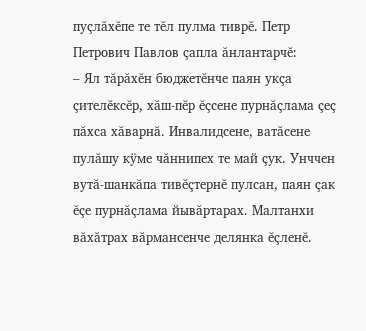пуçлăхĕпе те тĕл пулма тиврĕ. Петр Петрович Павлов çапла ăнлантарчĕ:
– Ял тăрăхĕн бюджетĕнче паян укçа çителĕксĕр, хăш-пĕр ĕçсене пурнăçлама çеç пăхса хăварнă. Инвалидсене, ватăсене пулăшу кÿме чăннипех те май çук. Унччен вутă-шанкăпа тивĕçтернĕ пулсан, паян çак ĕçе пурнăçлама йывăртарах. Малтанхи вăхăтрах вăрмансенче делянка ĕçленĕ.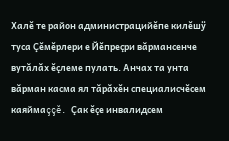Халĕ те район администрацийĕпе килĕшÿ туса Çĕмĕрлери е Йĕпреçри вăрмансенче вутăлăх ĕçлеме пулать. Анчах та унта вăрман касма ял тăрăхĕн специалисчĕсем каяймаççĕ. Çак ĕçе инвалидсем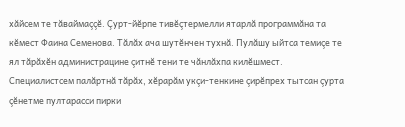хăйсем те тăваймаççĕ. Çурт-йĕрпе тивĕçтермелли ятарлă программăна та кĕмест Фаина Семенова. Тăлăх ача шутĕнчен тухнă. Пулăшу ыйтса темиçе те ял тăрăхĕн администрацине çитнĕ тени те чăнлăхпа килĕшмест.
Специалистсем палăртнă тăрăх, хĕрарăм укçи-тенкине çирĕпрех тытсан çурта çĕнетме пултарасси пирки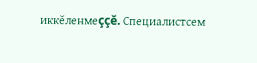иккĕленмеççĕ. Специалистсем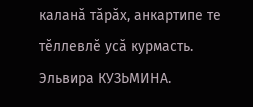каланă тăрăх, анкартипе те тĕллевлĕ усă курмасть.
Эльвира КУЗЬМИНА.